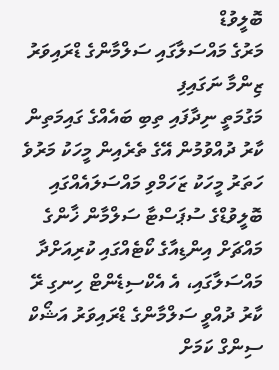ބޮލީވުޑް
މަރުގެ މައްސަލާގައި ސަލްމާންގެ ޑްރައިވަރު ޒިންމާ ނަގައިފި
މަގުމަތީ ނިދާފައި ތިބި ބައެއްގެ ގައިމަތިން ކާރު ދުއްވުމުން އޭގެ ތެރެއިން މީހަކު މަރުވެ ހަތަރު މީހަކު ޒަހަމްވި މައްސަލައެއްގައި ބޮލީވުޑްގެ ސުޕަސްޓާ ސަލްމާން ޚާންގެ މައްޗަށް އިންޑިއާގެ ކޯޓެއްގައި ކުރިއަށްދާ މައްސަލާގައި، އެ އެކްސިޑެންޓް ހިނގި ރޭ ކާރު ދުއްވީ ސަލްމާންގެ ޑްރައިވަރު އަޝޯކް ސިންގް ކަމަށް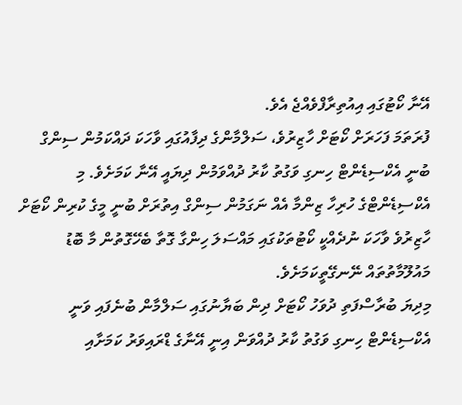އޭނާ ކޯޓުގައި އިއުތިރާފްވެއްޖެ އެވެ.
ފުރަތަމަ ފަހަރަށް ކޯޓަށް ހާޒިރުވެ، ސަލްމާންގެ ދިފާއުގައި ވާހަކަ ދައްކަމުން ސިންގް ބުނީ އެކްސިޑެންޓް ހިނގި ވަގުތު ކާރު ދުއްވަމުން ދިޔައީ އޭނާ ކަމަށެވެ. މި އެކްސިޑެންޓްގެ ހުރިހާ ޒިންމާ އެއް ނަގަމުން ސިންގް އިތުރަށް ބުނީ މީގެ ކުރިން ކޯޓަށް ހާޒިރުވެ ވާހަކަ ނުދެއްކީ ކޯޓުތަކުގައި މައްސަލަ ހިންގާ ގޮތާ ބެހޭގޮތުން މާ ބޮޑު މައުލޫމާތުތައް ނޭނގޭތީކަމަށެވެ.
މިދިޔަ ބުރާސްފަތި ދުވަހު ކޯޓަށް ދިން ބަޔާނުގައި ސަލްމާން ބުނެފައި ވަނީ އެކްސިޑެންޓް ހިނގި ވަގުތު ކާރު ދުއްވަން އިނީ އޭނާގެ ޑްރައިވަރު ކަމަށާއި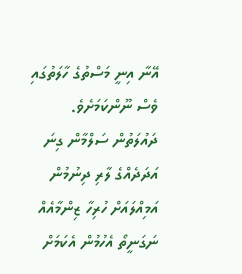އޭނާ އިނީ މަސްތުގެ ހާލަތުގައި ވެސް ނޫންކަމަށެވެ.
ދައުލަތުން ސަލްމާން ގިނަ އަދަދެއްގެ ލާރި ދިނުމުން އަމިއްލައަށް ހުރިހާ ޒިންމާއެއް ނަގަނީތޯ އެހުމުން އެކަމަށް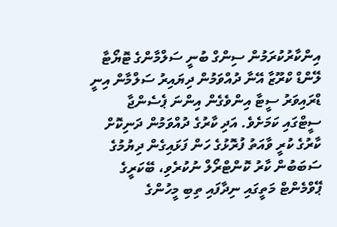އިންކާރުކުރަމުން ސިންގް ބުނީ ސަލްމާންގެ ޓޮޔޯޓާ ލޭންޑް ކްރޫޒާ އޭނާ ދުއްވަމުން ދިޔައިރު ސަލްމާން އިނީ ޑްރައިވަރު ސީޓާ އިންވެގެން އިންނަ ޕެސެންޖާ ސީޓްގައި ކަމަށެވެ. އަދި ކާރުގެ ދުއްވަމުން ދަނިކޮށް ކާރުގެ ކުރީ ވާއަތު ފުރޮޅުގެ ހަން ފަޅައިގެން ދިޔުމުގެ ސަބަބުން ކާރު ކޮންޓްރޯލް ނުކުރެވި، ބޭކަރީގެ ޕޭވްމެންޓް މަތީގައި ނިދާފައި ތިބި މީހުންގެ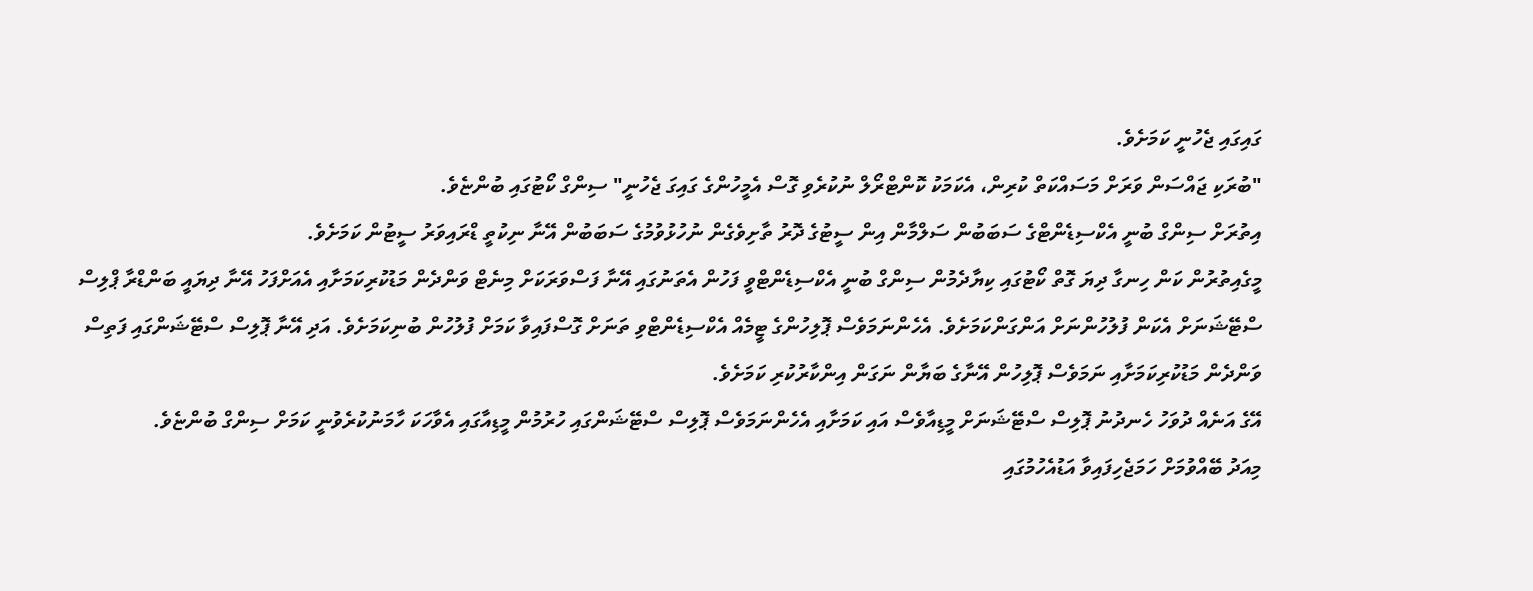ގައިގައި ޖެހުނީ ކަމަށެވެ.
"ބުރަކި ޖައްސަން ވަރަށް މަސައްކަތް ކުރިން، އެކަމަކު ކޮންޓްރޯލް ނުކުރެވި ގޮސް އެމީހުންގެ ގައިގަ ޖެހުނީ" ސިންގް ކޯޓުގައި ބުންޏެވެ.
އިތުރަށް ސިންގް ބުނީ އެކްސިޑެންޓްގެ ސަބަބުން ސަލްމާން އިން ސީޓުގެ ދޮރު ތާށިވެގެން ނުހުޅުވުމުގެ ސަބަބުން އޭނާ ނިކުތީ ޑްރައިވަރު ސީޓުން ކަމަށެވެ.
މީގެއިތުރުން ކަން ހިނގާ ދިޔަ ގޮތް ކޯޓުގައި ކިޔާދެމުން ސިންގް ބުނީ އެކްސިޑެންޓްވީ ފަހުން އެތަނުގައި އޭނާ ފަސްވަރަކަށް މިނެޓް ވަންދެން މަޑުކުރިކަމަށާއި އެއަށްފަހު އޭނާ ދިޔައީ ބަންޑްރާ ޕްލިސް ސްޓޭޝަނަށް އެކަން ފުލުހުންނަށް އަންގަންކަމަށެވެ. އެހެންނަމަވެސް ޕޮލިހުންގެ ޓީމެއް އެކްސިޑެންޓްވި ތަނަށް ގޮސްފައިވާ ކަމަށް ފުލުހުން ބުނިކަމަށެވެ. އަދި އޭނާ ޕޮލިސް ސްޓޭޝަންގައި ފަތިސް ވަންދެން މަޑުކުރިކަމަށާއި ނަމަވެސް ޕޮލިހުން އޭނާގެ ބަޔާން ނަގަން އިންކާރުކުރި ކަމަށެވެ.
އޭގެ އަނެއް ދުވަހު ހެނދުނު ޕޮލިސް ސްޓޭޝަނަށް މީޑިއާވެސް އައި ކަމަށާއި އެހެންނަމަވެސް ޕޮލިސް ސްޓޭޝަންގައި ހުރުމުން މީޑިއާގައި އެވާހަކަ ހާމަނުކުރެވުނީ ކަމަށް ސިންގް ބުންޏެވެ.
މިއަދު ބޭއްވުމަށް ހަމަޖެހިފައިވާ އަޑުއެހުމުގައި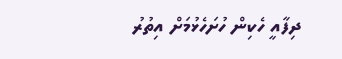ދިފާއީ ހެކިން ހުށަހެޅުމަށް އިތުރު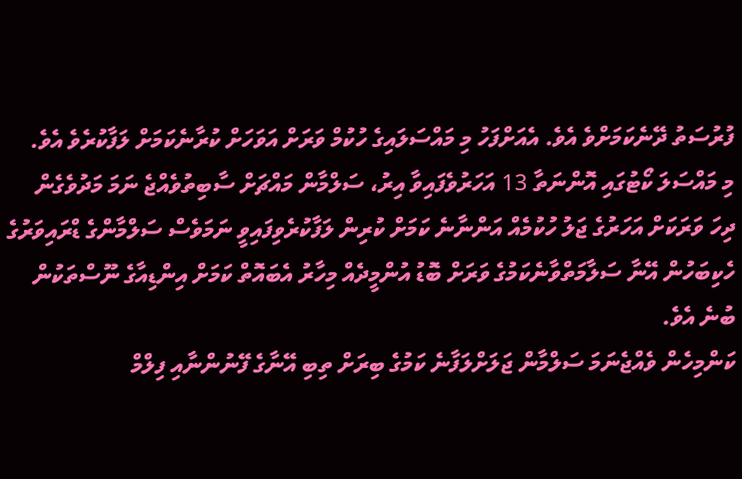ފުރުސަތު ދޭނެކަމަށްވެ އެވެ. އެއަށްފަހު މި މައްސަލައިގެ ހުކުމް ވަރަށް އަވަހަށް ކުރާނެކަމަށް ލަފާކުރެވެ އެވެ.
މި މައްސަލަ ކޯޓުގައި އޮންނަތާ 13 އަހަރުވެފައިވާ އިރު، ސަލްމާން މައްޗަށް ސާބިތުވެއްޖެ ނަމަ މަދުވެގެން ދިހަ ވަރަކަށް އަހަރުގެ ޖަލު ހުކުމެއް އަންނާނެ ކަމަށް ކުރިން ލަފާކުރެވިފައިވީ ނަމަވެސް ސަލްމާންގެ ޑްރައިވަރުގެ ހެކިބަހުން އޭނާ ސަލާމަތްވާނެކަމުގެ ވަރަށް ބޮޑު އުންމީދެއް މިހާރު އެބައޮތް ކަމަށް އިންޑިއާގެ ނޫސްތަކުން ބުނެ އެވެ.
ކަންމިހެން ވެއްޖެނަމަ ސަލްމާން ޖަލަށްލަފާނެ ކަމުގެ ބިރަށް ތިބި އޭނާގެ ފޭނުންނާއި ފިލްމް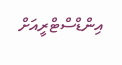އިންޑްސްޓްރީއަށް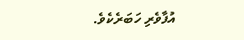އުފާވެރި ހަބަރެކެވެ.